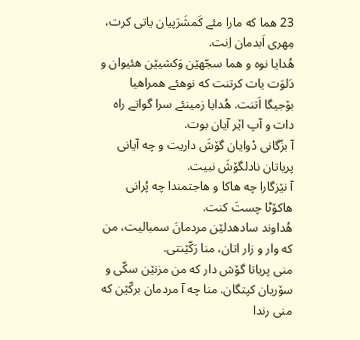23 هما که مارا مئے کَمشَرَپیان یاتی کرت، مِهری اَبدمان اِنت.
هُدایا نوه و هما سجّهێن وَکشیێن هئیوان و دَلوَت یات کرتنت که نوهئے همراهیا بۆجیگا اَتنت. هُدایا زمینئے سرا گواتے راه دات و آپ اێر آیان بوت.
آ بزّگانی دْوایان گۆشَ داریت و چه آیانی پریاتان نادلگۆشَ نبیت.
آ نێزگارا چه هاکا و هاجتمندا چه پُرانی هاکۆٹا چستَ کنت.
هُداوند سادهدلێن مردمانَ سمبالیت، من که وار و زار اتان، منا رَکّێنتی.
منی پریاتا گۆش دار که من مزنێن سکّی و سۆریان کپتگان. منا چه آ مردمان برکّێن که منی رندا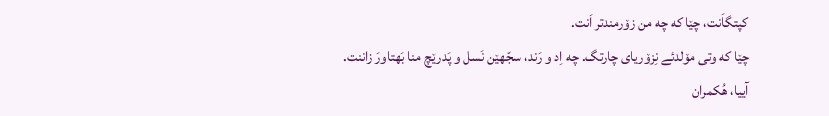کپتگاَنت، چێا که چه من زۆرمندتر اَنت.
چێا که وتی مۆلدئے نِزۆریای چارتگ. چه اِد و رَند، سجّهێن نَسل و پَدرێچ منا بَهتاورَ زاننت.
آییا، هُکمران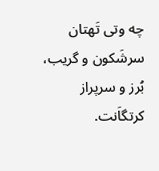چه وتی تَهتان سرشَکون و گریب، بُرز و سرپراز کرتگاَنت.